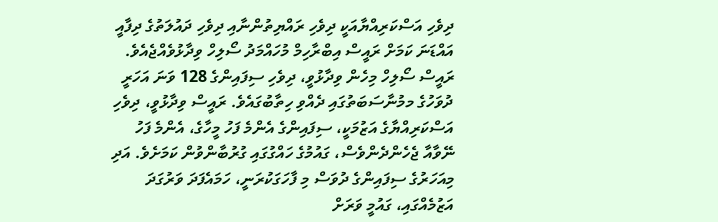ދިވެހި އަސްކަރިއްޔާއަކީ ދިވެހި ރައްޔިތުންނާއި ދިވެހި ދައުލަތުގެ ދިފާއީ އައްޑަނަ ކަމަށް ރައީސް އިބްރާހިމް މުހައްމަދު ސޯލިހް ވިދާޅުވެއްޖެއެވެ.
ރައީސް ސޯލިހް މިހެން ވިދާޅުވީ، ދިވެހި ސިފައިންގެ 128 ވަނަ އަހަރީ ދުވަހުގެ މމުނާސަބަތުގައި ދެއްވި ހިތާބުގައެވެ. ރައީސް ވިދާޅުވީ، ދިވެހި އަސްކަރިއްޔާގެ އަޒުމަކީ، ސިފައިންގެ އެންމެ ފަހު މީހާގެ، އެންމެ ފަހު ނޭވާއާ ޖެހެންދެންވެސް، ގައުމުގެ ހައްގުގައި ގުރުބާންވުން ކަމަށެވެ. އަދި މިއަހަރުގެ ސިފައިންގެ ދުވަސް މި ފާހަގަކުރަނީ، ހަމައެފަދަ ވަރުގަދަ އަޒުމެއްގައި، ގައުމީ ވަރަށް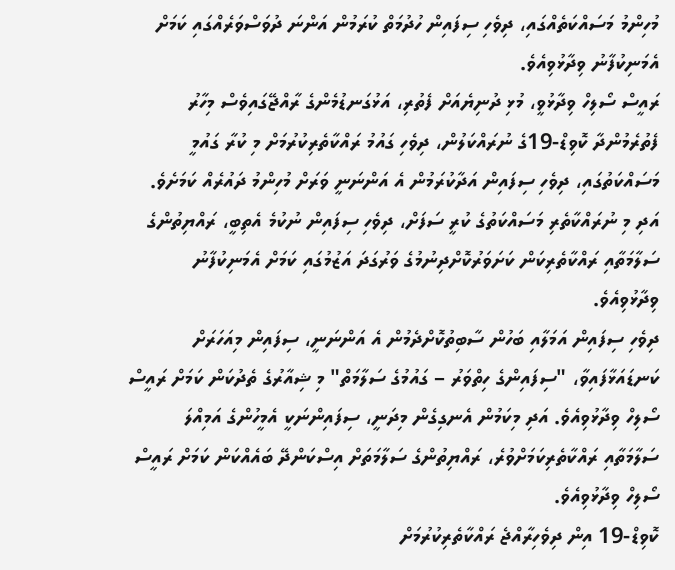މުހިންމު މަސައްކަތެއްގައި، ދިވެހި ސިފައިން ހުދުމަތް ކުރަމުން އަންނަ ދުވަސްވަރެއްގައި ކަމަށް އެމަނިކުފާނު ވިދާޅުވިއެވެ.
ރައީސް ސޯލިހް ވިދާޅުވީ، މުޅި ދުނިޔެއަށް ފެތުރި، އަޅުގަނޑުމެންގެ ރާއްޖޭގައިވެސް މިހާރު ފެތުރެމުންދާ ކޮވިޑް-19ގެ ނުރައްކަލުން، ދިވެހި ގައުމު ރައްކާތެރިކުރުމަށް މި ކުރާ ގައުމީ މަސައްކަތުގައި، ދިވެހި ސިފައިން އަދާކުރަމުން އެ އަންނަނީ ވަރަށް މުހިންމު ދައުރެއް ކަމަށެވެ. އަދި މި ނުރައްކާތެރި މަސައްކަތުގެ ކުރީ ސަފަށް، ދިވެހި ސިފައިން ނުކުމެ އެތިބީ، ރައްޔިތުންގެ ސަލާމަތާއި ރައްކާތެރިކަން ކަށަވަރުކޮށްދިނުމުގެ ވަރުގަދަ އަޒުމުގައި ކަމަށް އެމަނިކުފާނު ވިދާޅުވިއެވެ.
ދިވެހި ސިފައިން އަމަލާއި ބަހުން ސާބިތުކޮށްދެމުން އެ އަންނަނީ، ސިފައިން މިއަހަރަށް ކަނޑައަޅާފައިވާ، "ސިފައިންގެ ހިތްވަރު – ގައުމުގެ ސަލާމަތް" މި ޝިއާރުގެ ތެދުކަން ކަމަށް ރައީސް ސޯލިހް ވިދާޅުވިއެވެ. އަދި މިކަމުން އެނގިގެން މިދަނީ، ސިފައިންނަކީ އެމީހުންގެ އަމިއްލަ ސަލާމަތާއި ރައްކާތެރިކަމަށްވުރެ، ރައްޔިތުންގެ ސަލާމަތަށް އިސްކަންދޭ ބައެއްކަން ކަމަށް ރައީސް ސޯލިހް ވިދާޅުވިއެވެ.
ކޮވިޑް-19 އިން ދިވެހިރާއްޖެ ރައްކާތެރިކުރުމަށް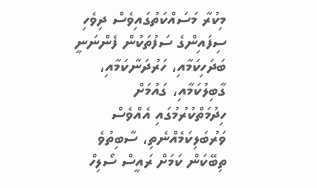މިކުރާ މަސައްކަތުގައިވެސް ދިވެހި ސިފައިންގެ ސަފުތަކުން ފެންނަނީ ބަދަހިކަމާއި، ހަރުދަނާކަމާއި، ގާބިލުކަމާއި، ގައުމަށް ހިދުމަތްކުރުމުގައި އެއްވެސް ވަރުބަލިކަމެއްނެތި، ސާބިތުވެ ތިބޭކަން ކަމަށް ރައީސް ސޯލިހް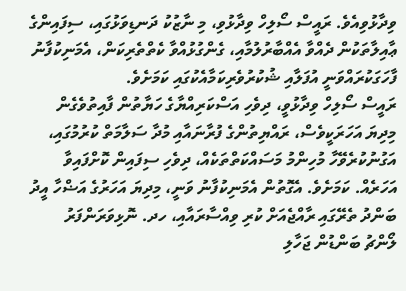ވިދާޅުވިއެވެ. ރައީސް ސޯލިހް ވިދާޅުވި، މި ނާޒުކު ދަނޑިވަޅުގައި، ސިފައިންގެ ޢާއިލާތަކުން ދެއްވާ އެއްބާރުލުމާއި، ގެންގުޅުއްވާ ކެތްތެރިކަން، އެމަނިކުފާނު ފާހަގަކުރައްވަނީ އުފަލާއި ޝުކުރުވެރިކަމާއެކުގައި ކަމަށެވެ.
ރައީސް ސޯލިހް ވިދާޅުވީ، ދިވެހި އަސްކަރިއްޔާގެ ހަޔާތުން ފާއިތުވެގެން މިދިޔަ އަހަރަކީވެސް، ރައްޔިތުންގެ ފުރާނައާއި މުދާ ސަލާމަތް ކުރުމުގައި، އަގުނުކުރެވޭހާ މުހިންމު މަސައްކަތްތަކެއް، ދިވެހި ސިފައިން ކޮށްފައިވާ އަހަރެއް. ކަމަށެވެ. އެގޮތުން އެމަނިކުފާނު ވަނީ، މިދިޔަ އަހަރުގެ އަޟްހާ އީދު ބަންދު ތެރޭގައި ރާއްޖެއަށް ކުރި ވިއްސާރައާއި، ހދ. ނޮޅިވަރަންފަރު ލޯންޗު ބަންޑުން ޖަހާލި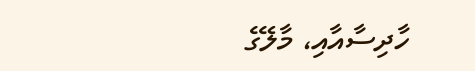ހާދިސާއާއި، މާލޭގެ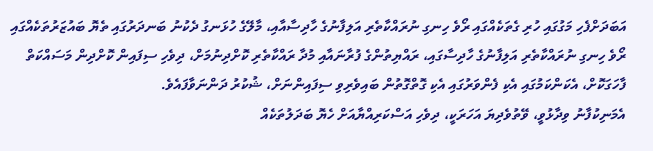އަބަދަށްފެހި މަގުގައި ހުރި ގެތަކެއްގައި ރޯވެ ހިނގި ނުރައްކާތެރި އަލިފާނުގެ ހާދިސާއާއި، މާލޭގެ ހުޅަނގު ދެކުނު ބަނދަރުގައި ތެޔޮ ބައުޒަރުތަކެއްގައި ރޯވެ ހިނގި ނުރައްކާތެރި އަލިފާނުގެ ހާދިސާގައި، ރައްޔިތުންގެ ފުރާނައާއި މުދާ ރައްކާތެރި ކޮށްދިނުމަށް، ދިވެހި ސިފައިން ކޮށްދިން މަސައްކަތް ފާހަގަކޮށް، އެކަންކަމުގައި އެކި ފެންވަރުގައި އެކި ގޮތްގޮތުން ބައިވެރިވި ސިފައިންނަށް، ޝުކުރު ދަންނަވާފައެވެ.
އެމަނިކުފާނު ވިދާޅުވީ، ވޭތުވެދިޔަ އަހަރަކީ، ދިވެހި އަސްކަރިއްޔާއަށް ހެޔޮ ބަދަލުތަކެއް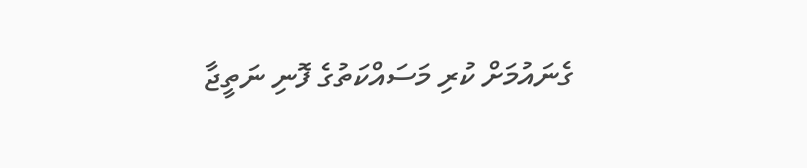ގެނައުމަށް ކުރި މަސައްކަތުގެ ފޮނި ނަތީޖާ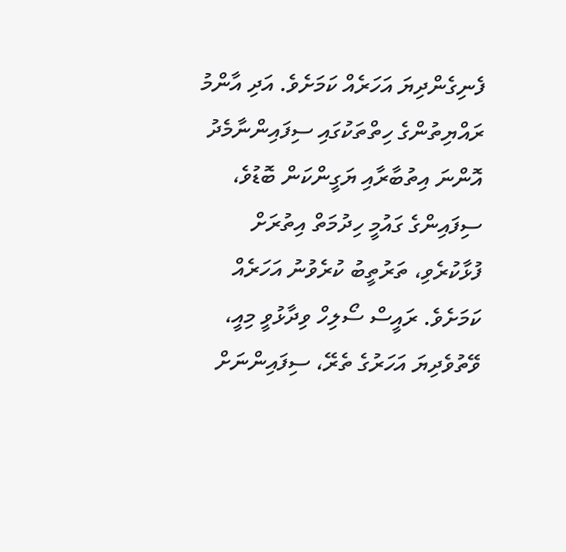ފެނިގެންދިޔަ އަހަރެއް ކަމަށެވެ. އަދި އާންމު ރައްޔިތުންގެ ހިތްތަކުގައި ސިފައިންނާމެދު އޮންނަ އިތުބާރާއި ޔަގީންކަން ބޮޑުވެ، ސިފައިންގެ ގައުމީ ހިދުމަތް އިތުރަށް ފުޅާކުރެވި، ތަރުތީބު ކުރެވުނު އަހަރެއް ކަމަށެވެ. ރައީސް ސޯލިހް ވިދާޅުވީ މިއީ، ވޭތުވެދިޔަ އަހަރުގެ ތެރޭ، ސިފައިންނަށް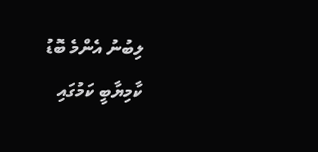ލިބުނު އެންމެ ބޮޑު ކާމިޔާބީ ކަމުގައި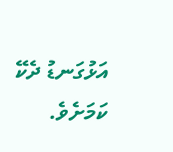އަޅުގަނޑު ދެކޭ ކަމަށެވެ.